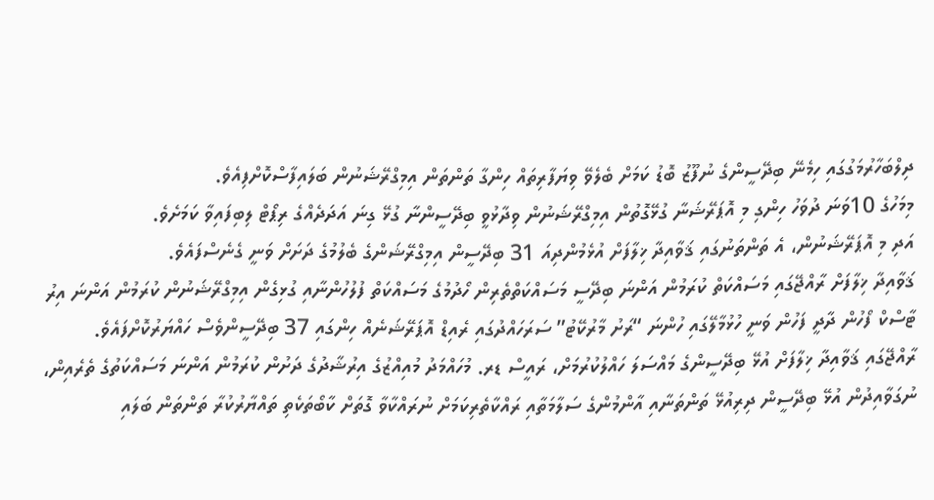ދިލްބަހާރުމަގުގައި ހިމެނޭ ބިދޭސީންގެ ނުފޫޒު ބޮޑު ކަމަށް ބެލެވޭ ވިޔަފާރިތައް ހިންގާ ތަންތަން އިމިގްރޭޝަނުން ބަލައިފާސްކޮށްފިއެވެ.
މިމަހުގެ 10ވަނަ ދުވަހު ހިންގި މި އޮޕަރޭޝަނާ ގުޅޭގޮތުން އިމިގްރޭޝަނުން ވިދާޅުވީ ބިދޭސީންނާ ގުޅޭ ގިނަ އަދަދެއްގެ ރިޕޯޓް ލިބިފައިވާ ކަމަށެވެ.
އަދި މި އޮޕަރޭޝަނުން، އެ ތަންތަނުގައި ޤަވާއިދާ ޚިލާފަށް އުޅެމުންދިއަ 31 ބިދޭސީން އިމިގްރޭޝަންގެ ބެލުމުގެ ދަށަށް ވަނީ ގެނެސްފައެވެ.
ޤަވާއިދާ ޚިލާފަށް ރާއްޖޭގައި މަސައްކަތް ކުރަމުން އަންނަ ބިދޭސީ މަސައްކަތްތެރިން ހޯދުމުގެ މަސައްކަތް ފުލުހުންނާއި ގުޅިގެން އިމިގްރޭޝަނުން ކުރަމުން އަންނަ އިރު ޓާސްކް ފޯހުން ދާދީ ފަހުން ވަނީ ހުޅުމާލޭގައި ހުންނަ “ރަށު މާރުކޭޓު” ސަރަހައްދުގައި ރެއިޑް އޮޕަރޭޝަނެއް ހިންގައި 37 ބިދޭސީންވެސް ހައްޔަރުކޮށްފައެވެ.
ރާއްޖޭގައި ޤަވާއިދާ ޚިލާފަށް އުޅޭ ބިދޭސީންގެ މައްސަލަ ހައްލުކުރުމަށް، ރައީސް ޑރ. މުހައްމަދު މުއިއްޒުގެ އިރުޝާދުގެ ދަށުން ކުރަމުން އަންނަ މަސައްކަތުގެ ތެރެއިން، ނުގަވާއިދުން އުޅޭ ބިދޭސީން ދިރިއުޅޭ ތަންތަނާއި އާންމުންގެ ސަލާމަތާއި ރައްކާތެރިކަމަށް ނުރައްކާވާ ގޮތަށް ކާބޯތަކެތި ތައްޔާރުކުރާ ތަންތަން ބަލައި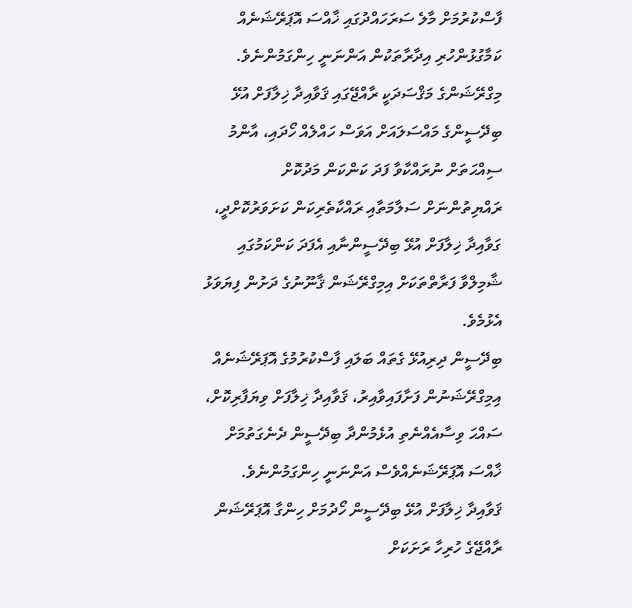ފާސްކުރުމަށް މާލެ ސަރަހައްދުގައި ޚާއްސަ އޮޕަރޭޝަނެއް ކަމާގުޅުންހުރި އިދާރާތަކުން އަންނަނީ ހިންގަމުންނެވެ.
މިގްރޭޝަންގެ މަޤްސަދަކީ ރާއްޖޭގައި ޤަވާއިދާ ޚިލާފަށް އުޅޭ ބިދޭސީންގެ މައްސަލައަށް އަވަސް ހައްލެއް ހޯދައި، އާންމު ސިއްޙަތަށް ނުރައްކާވާ ފަދަ ކަންކަން މަދުކޮށް ރައްޔިތުންނަށް ސަލާމަތާއި ރައްކާތެރިކަން ކަށަވަރުކޮށްދީ، ގަވާއިދާ ޚިލާފަށް އުޅޭ ބިދޭސީންނާއި އެފަދަ ކަންކަމުގައި ޝާމިލްވާ ފަރާތްތަކަށް އިމިގްރޭޝަން ޤާނޫނުގެ ދަށުން ފިޔަވަޅު އެޅުމެވެ.
ބިދޭސީން ދިރިއުޅޭ ގެތައް ބަލައި ފާސްކުރުމުގެ އޮޕަރޭޝަނެއް އިމިގްރޭޝަނުން ފަށާފައިވާއިރު، ޤަވާއިދާ ޚިލާފަށް ވިޔަފާރިކޮށް، ސައްޙަ ވިސާއެއްނެތި އުޅެމުންދާ ބިދޭސީން ދެނެގަތުމަށް ޚާއްސަ އޮޕަރޭޝަނެއްވެސް އަންނަނީ ހިންގަމުންނެވެ.
ޤަވާއިދާ ޚިލާފަށް އުޅޭ ބިދޭސީން ހޯދުމަށް ހިންގާ އޮޕަރޭޝަން ރާއްޖޭގެ ހުރިހާ ރަށަކަށް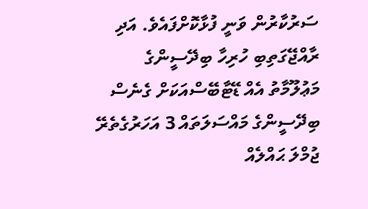ސަރުކާރުން ވަނީ ފުޅާކޮށްފައެވެ. އަދި ރާއްޖޭގަތިބި ހުރިހާ ބިދޭސީންގެ މަޢުލޫމާތު އެއް ޑޭޓާބޭސްއަކަށް ގެނެސް ބިދޭސީންގެ މައްސަލަތައް 3 އަހަރުގެތެރޭ ޖުމްލަ ޙައްލެއް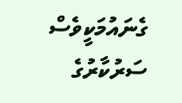ގެނައުމަކީވެސް ސަރުކާރުގެ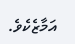އަމާޒެކެވެ.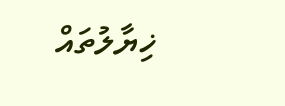ޚިޔާލުތައް